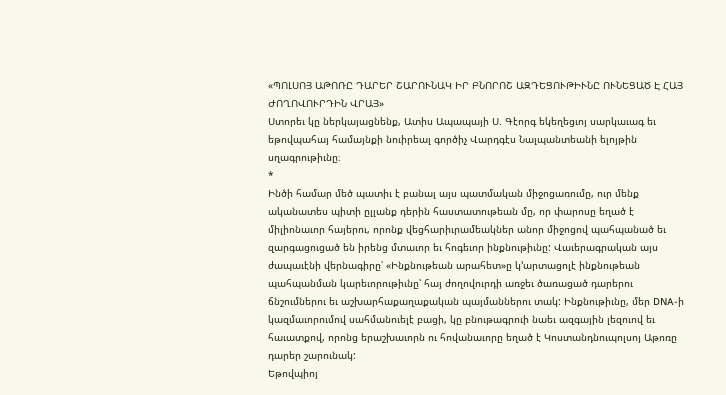«ՊՈԼՍՈՅ ԱԹՈՌԸ ԴԱՐԵՐ ՇԱՐՈՒՆԱԿ ԻՐ ԲՆՈՐՈՇ ԱԶԴԵՑՈՒԹԻՒՆԸ ՈՒՆԵՑԱԾ Է ՀԱՅ ԺՈՂՈՎՈՒՐԴԻՆ ՎՐԱՅ»
Ստորեւ կը ներկայացնենք, Ատիս Ապապայի Ս. Գէորգ եկեղեցւոյ սարկաւագ եւ եթովպահայ համայնքի նուիրեալ գործիչ Վարդգէս Նալպանտեանի ելոյթին սղագրութիւնը։
*
Ինծի համար մեծ պատիւ է բանալ այս պատմական միջոցառումը, ուր մենք ականատես պիտի ըլլանք դերին հաստատութեան մը, որ փարոսը եղած է միլիոնաւոր հայերու, որոնք վեցհարիւրամեակներ անոր միջոցով պահպանած եւ զարգացուցած են իրենց մտաւոր եւ հոգեւոր ինքնութիւնը: Վաւերագրական այս ժապաւէնի վերնագիրը՝ «Ինքնութեան արահետ»ը կ՚արտացոլէ ինքնութեան պահպանման կարեւորութիւնը՝ հայ ժողովուրդի առջեւ ծառացած դարերու ճնշումներու եւ աշխարհաքաղաքական պայմաններու տակ: Ինքնութիւնը, մեր DNA-ի կազմաւորումով սահմանուելէ բացի, կը բնութագրուի նաեւ ազգային լեզուով եւ հաւատքով, որոնց երաշխաւորն ու հովանաւորը եղած է Կոստանդնուպոլսոյ Աթոռը դարեր շարունակ:
Եթովպիոյ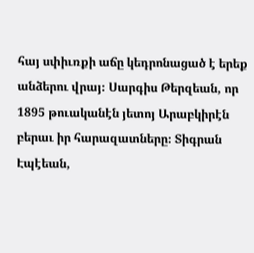հայ սփիւռքի աճը կեդրոնացած է երեք անձերու վրայ։ Սարգիս Թերզեան, որ 1895 թուականէն յետոյ Արաբկիրէն բերաւ իր հարազատները։ Տիգրան Էպէեան,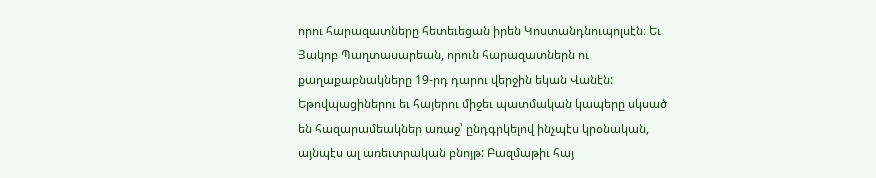որու հարազատները հետեւեցան իրեն Կոստանդնուպոլսէն։ Եւ Յակոբ Պաղտասարեան, որուն հարազատներն ու քաղաքաբնակները 19-րդ դարու վերջին եկան Վանէն:
Եթովպացիներու եւ հայերու միջեւ պատմական կապերը սկսած են հազարամեակներ առաջ՝ ընդգրկելով ինչպէս կրօնական, այնպէս ալ առեւտրական բնոյթ: Բազմաթիւ հայ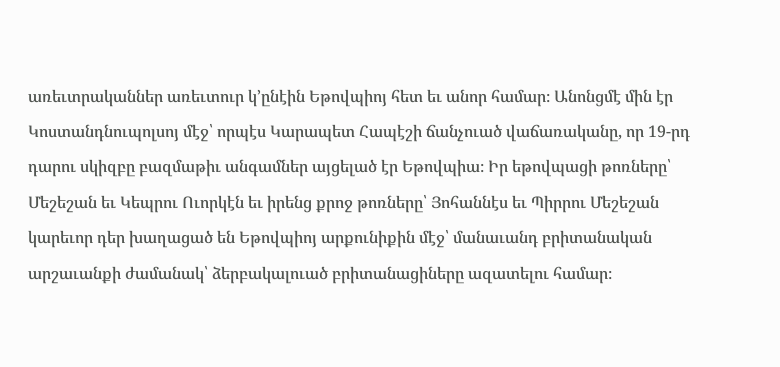առեւտրականներ առեւտուր կ՚ընէին Եթովպիոյ հետ եւ անոր համար։ Անոնցմէ մին էր Կոստանդնուպոլսոյ մէջ՝ որպէս Կարապետ Հապէշի ճանչուած վաճառականը, որ 19-րդ դարու սկիզբը բազմաթիւ անգամներ այցելած էր Եթովպիա։ Իր եթովպացի թոռները՝ Մեշեշան եւ Կեպրու Ուորկէն եւ իրենց քրոջ թոռները՝ Յոհաննէս եւ Պիրրու Մեշեշան կարեւոր դեր խաղացած են Եթովպիոյ արքունիքին մէջ՝ մանաւանդ բրիտանական արշաւանքի ժամանակ՝ ձերբակալուած բրիտանացիները ազատելու համար։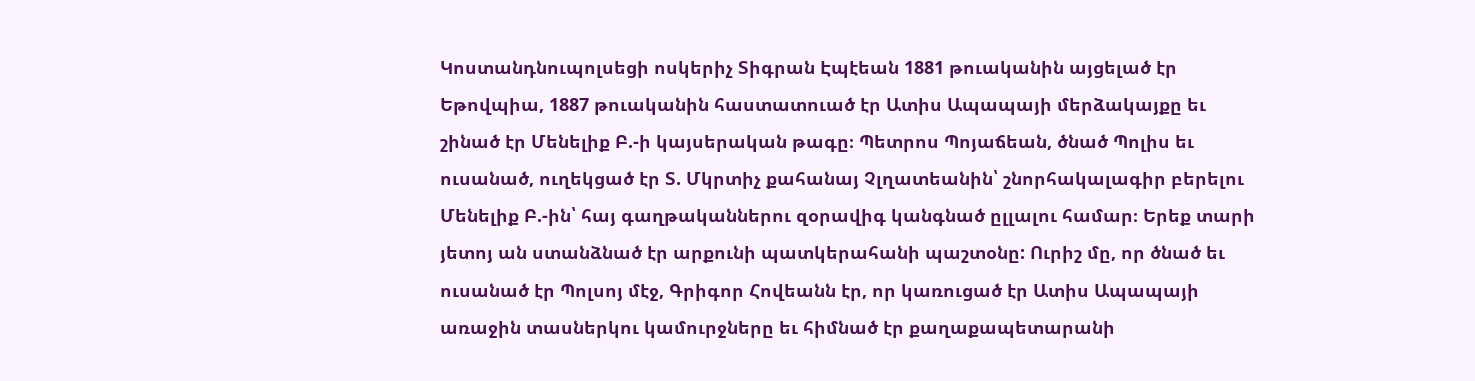Կոստանդնուպոլսեցի ոսկերիչ Տիգրան Էպէեան 1881 թուականին այցելած էր Եթովպիա, 1887 թուականին հաստատուած էր Ատիս Ապապայի մերձակայքը եւ շինած էր Մենելիք Բ.-ի կայսերական թագը։ Պետրոս Պոյաճեան, ծնած Պոլիս եւ ուսանած, ուղեկցած էր Տ. Մկրտիչ քահանայ Չլղատեանին՝ շնորհակալագիր բերելու Մենելիք Բ.-ին՝ հայ գաղթականներու զօրավիգ կանգնած ըլլալու համար։ Երեք տարի յետոյ ան ստանձնած էր արքունի պատկերահանի պաշտօնը: Ուրիշ մը, որ ծնած եւ ուսանած էր Պոլսոյ մէջ, Գրիգոր Հովեանն էր, որ կառուցած էր Ատիս Ապապայի առաջին տասներկու կամուրջները եւ հիմնած էր քաղաքապետարանի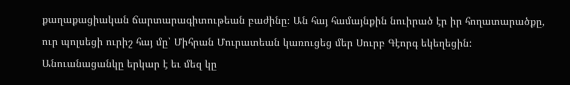քաղաքացիական ճարտարագիտութեան բաժինը։ Ան հայ համայնքին նուիրած էր իր հողատարածքը, ուր պոլսեցի ուրիշ հայ մը՝ Միհրան Մուրատեան կառուցեց մեր Սուրբ Գէորգ եկեղեցին: Անուանացանկը երկար է եւ մեզ կը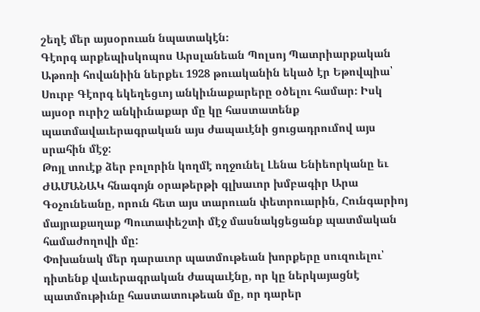շեղէ մեր այսօրուան նպատակէն։
Գէորգ արքեպիսկոպոս Արսլանեան Պոլսոյ Պատրիարքական Աթոռի հովանիին ներքեւ 1928 թուականին եկած էր Եթովպիա՝ Սուրբ Գէորգ եկեղեցւոյ անկիւնաքարերը օծելու համար։ Իսկ այսօր ուրիշ անկիւնաքար մը կը հաստատենք պատմավաւերագրական այս ժապաւէնի ցուցադրումով այս սրահին մէջ:
Թոյլ տուէք ձեր բոլորին կողմէ ողջունել Լենա Ենիեորկանը եւ ԺԱՄԱՆԱԿ հնագոյն օրաթերթի գլխաւոր խմբագիր Արա Գօչունեանը, որուն հետ այս տարուան փետրուարին, Հունգարիոյ մայրաքաղաք Պուտափեշտի մէջ մասնակցեցանք պատմական համաժողովի մը:
Փոխանակ մեր դարաւոր պատմութեան խորքերը սուզուելու՝ դիտենք վաւերագրական ժապաւէնը, որ կը ներկայացնէ պատմութիւնը հաստատութեան մը, որ դարեր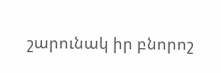շարունակ իր բնորոշ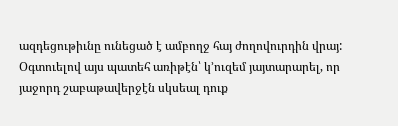ազդեցութիւնը ունեցած է ամբողջ հայ ժողովուրդին վրայ:
Օգտուելով այս պատեհ առիթէն՝ կ՚ուզեմ յայտարարել, որ յաջորդ շաբաթավերջէն սկսեալ դուք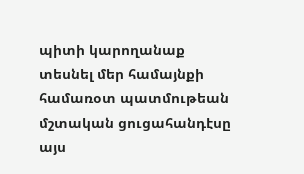պիտի կարողանաք տեսնել մեր համայնքի համառօտ պատմութեան մշտական ցուցահանդէսը այս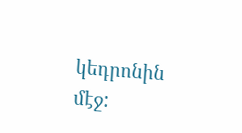կեդրոնին մէջ: